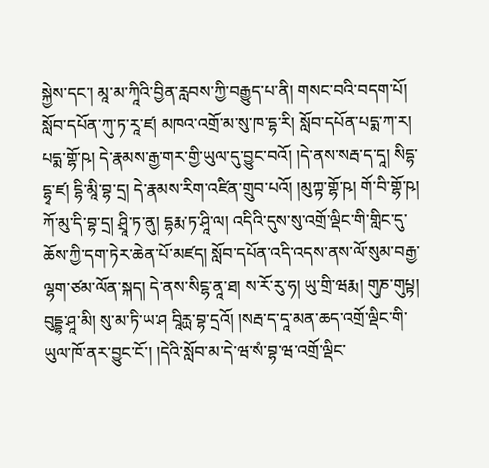སྐྱེས་དང་། མཱ་མ་ཀཱིའི་བྱིན་རླབས་ཀྱི་བརྒྱུད་པ་ནི། གསང་བའི་བདག་པོ། སློབ་དཔོན་ཀུ་ཏ་རཱ་ཛ། མཁའ་འགྲོ་མ་སུ་ཁ་དྷ་རི། སློབ་དཔོན་པདྨ་ཀ་ར། པདྨ་གྷོ་ཥ། དེ་རྣམས་རྒྱ་གར་གྱི་ཡུལ་དུ་བྱུང་བའོ། །དེ་ནས་སརྦ་ད་དཱ། སིདྷ་དྷྭ་ཛ། དྷི་མཱི་བྷ་དྲ། དེ་རྣམས་རིག་འཛིན་གྲུབ་པའོ། །མུཀྟ་གྷོ་ཥ། གོ་བི་གྷོ་ཥ། ཀོ་མུ་དི་བྷ་དྲ། ཤྲཱི་ཏ་ནུ། དྷརྨ་ཏ་ཤཱི་ལ། འདིའི་དུས་སུ་འགྲོ་ལྡིང་གི་གླིང་དུ་ཆོས་ཀྱི་དག་ཏེར་ཆེན་པོ་མཛད། སློབ་དཔོན་འདི་འདས་ནས་ལོ་སུམ་བརྒྱ་ལྷག་ཙམ་ལོན་སྐད། དེ་ནས་སིངྷ་ནཱ་ཐ། ས་རོ་རུ་ཧ། ཡུ་གྲི་ཝརྨ། གུཎ་གུཔྟ། བུདྡྷ་ཤཱ་མི། སུ་མ་ཏི་ཡ་ཤ བཱིརྻ་བྷ་དྲའོ། །སརྦ་ད་དཱ་མན་ཆད་འགྲོ་ལྡིང་གི་ཡུལ་ཁོ་ནར་བྱུང་ངོ་། །དེའི་སློབ་མ་དེ་ཝ་སཾ་བྷ་ཝ་འགྲོ་ལྡིང་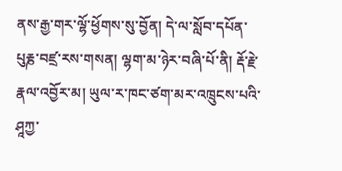ནས་རྒྱ་གར་ལྷོ་ཕྱོགས་སུ་བྱོན། དེ་ལ་སློབ་དཔོན་པུརྞ་བཛྲ་རས་གསན། ལྷག་མ་ཉེར་བཞི་པོ་ནི། རྡོ་རྗེ་རྣལ་འབྱོར་མ། ཡུལ་ར་ཁང་ཙག་མར་འཁྲུངས་པའི་ཤཱཀྱ་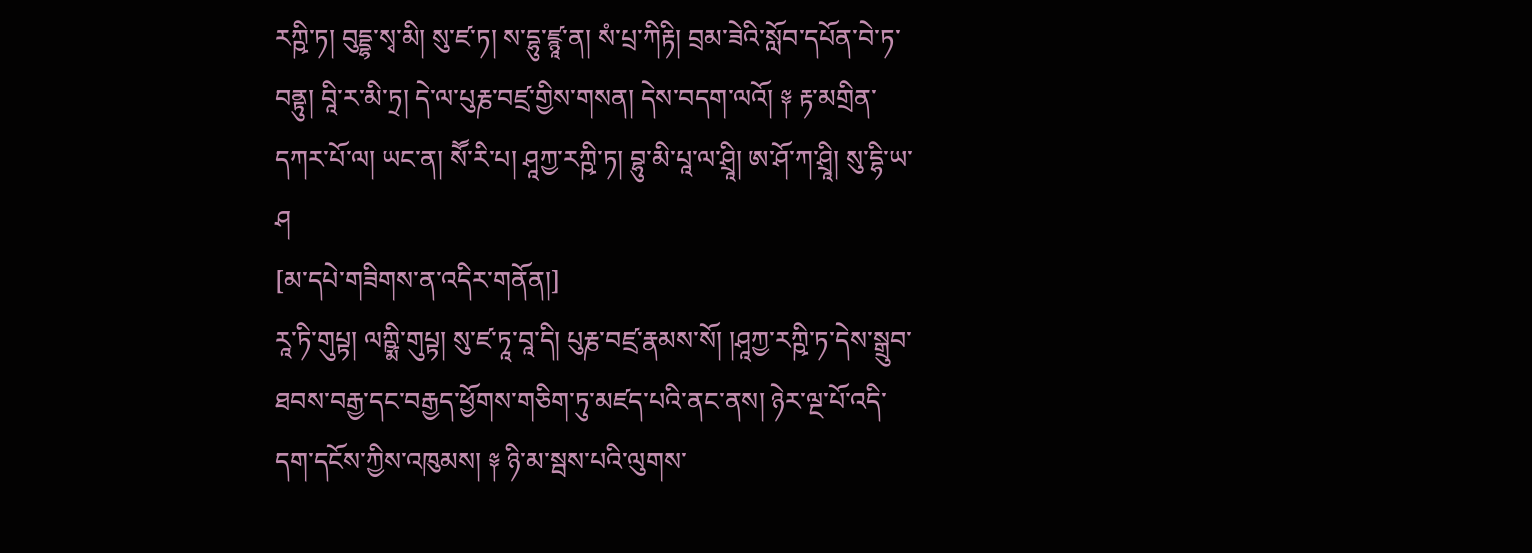རཀྵི་ཏ། བུདྡྷ་སྭ་མི། སུ་ཛ་ཏ། ས་དྷུ་ཛྙཱ་ན། སཾ་པྲ་ཀིརྟི། བྲམ་ཟེའི་སློབ་དཔོན་བེ་ཏ་བནྟུ། བཱི་ར་མི་ཏྲ། དེ་ལ་པུརྞ་བཛྲ་གྱིས་གསན། དེས་བདག་ལའོ། ༈ རྟ་མགྲིན་དཀར་པོ་ལ། ཡང་ན། སཽ་རི་པ། ཤཱཀྱ་རཀྵི་ཏ། བྷུ་མི་པཱ་ལ་ཤྲཱི། ཨ་ཤོ་ཀ་ཤྲཱི། སུ་དྷི་ཡ་ཤ
[མ་དཔེ་གཟིགས་ན་འདིར་གནོན།]
རཱ་ཏི་གུཔྟ། ལཀྵྨི་གུཔྟ། སུ་ཛ་ཏཱ་བཱ་དི། པུརྞ་བཛྲ་རྣམས་སོ། །ཤཱཀྱ་རཀྵི་ཏ་དེས་སྒྲུབ་ཐབས་བརྒྱ་དང་བརྒྱད་ཕྱོགས་གཅིག་ཏུ་མཛད་པའི་ནང་ནས། ཉེར་ལྔ་པོ་འདི་དག་དངོས་ཀྱིས་འཁུམས། ༈ ཉི་མ་སྦས་པའི་ལུགས་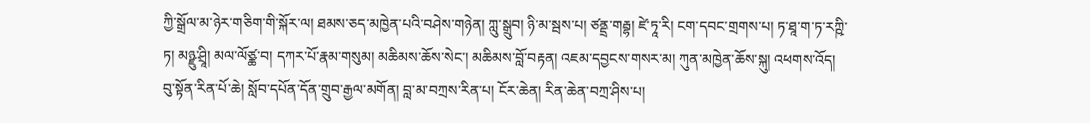ཀྱི་སྒྲོལ་མ་ཉེར་གཅིག་གི་སྐོར་ལ། ཐམས་ཅད་མཁྱེན་པའི་བཤེས་གཉེན། ཀླུ་སྒྲུབ། ཉི་མ་སྦས་པ། ཙནྡྲ་གརྦྷ། ཛེ་ཏཱ་རི། ངག་དབང་གྲགས་པ། ཏ་ཐཱ་ག་ཏ་རཀྵི་ཏ། མཉྫུ་ཤྲཱི། མལ་ལོཙྪ་བ། དཀར་པོ་རྣམ་གསུམ། མཆིམས་ཆོས་སེང་། མཆིམས་བློ་བརྟན། འཇམ་དབྱངས་གསར་མ། ཀུན་མཁྱེན་ཆོས་སྐུ། འཕགས་འོད། བུ་སྟོན་རིན་པོ་ཆེ། སློབ་དཔོན་དོན་གྲུབ་རྒྱལ་མགོན། བླ་མ་བཀྲས་རིན་པ། ངོར་ཆེན། རིན་ཆེན་བཀྲ་ཤིས་པ།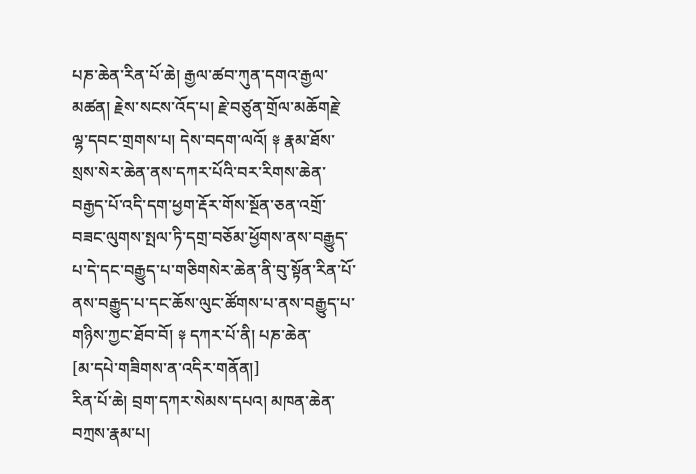པཎ་ཆེན་རིན་པོ་ཆེ། རྒྱལ་ཚབ་ཀུན་དགའ་རྒྱལ་མཚན། རྗེས་སངས་འོད་པ། རྗེ་བཙུན་གྲོལ་མཆོགརྗེ་ལྷ་དབང་གྲགས་པ། དེས་བདག་ལའོ། ༈ རྣམ་ཐོས་སྲས་སེར་ཆེན་ནས་དཀར་པོའི་བར་རིགས་ཆེན་བརྒྱད་པོ་འདི་དག་ཕྱག་རྡོར་གོས་སྔོན་ཅན་འགྲོ་བཟང་ལུགས་སྤལ་ཏི་དགྲ་བཅོམ་ཕྱོགས་ནས་བརྒྱུད་པ་དེ་དང་བརྒྱུད་པ་གཅིགསེར་ཆེན་ནི་བུ་སྟོན་རིན་པོ་ནས་བརྒྱུད་པ་དང་ཆོས་ལུང་ཚོགས་པ་ནས་བརྒྱུད་པ་གཉིས་ཀྱང་ཐོབ་བོ། ༈ དཀར་པོ་ནི། པཎ་ཆེན་
[མ་དཔེ་གཟིགས་ན་འདིར་གནོན།]
རིན་པོ་ཆེ། བྲག་དཀར་སེམས་དཔའ། མཁན་ཆེན་བཀྲས་རྣམ་པ།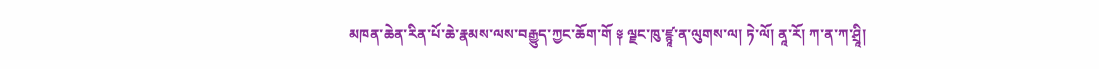མཁན་ཆེན་རིན་པོ་ཆེ་རྣམས་ལས་བརྒྱུད་ཀྱང་ཆོག་གོ ༈ ལྗང་ཁུ་ཛྙཱ་ན་ལུགས་ལ། ཏེ་ལོ། ནཱ་རོ། ཀ་ན་ཀ་ཤྲཱི།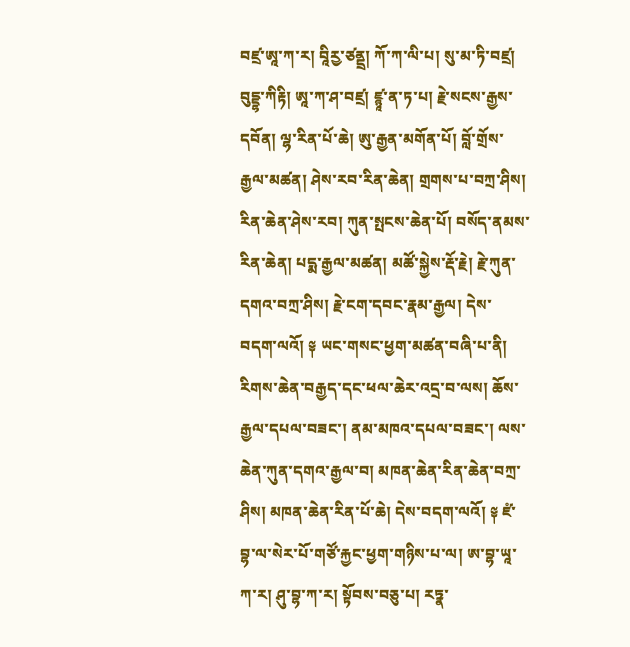བཛྲ་ཨཱ་ཀ་ར། བཱིརྱ་ཙནྡྲ། ཀོ་ཀ་ལི་པ། སུ་མ་ཏི་བཛྲ། བུདྡྷ་ཀིརྟི། ཨཱ་ཀ་ཤ་བཛྲ། ཛྙཱ་ན་ཏ་པ། རྗེ་སངས་རྒྱས་དབོན། ལྷ་རིན་པོ་ཆེ། ཨུ་རྒྱན་མགོན་པོ། བློ་གྲོས་རྒྱལ་མཚན། ཤེས་རབ་རིན་ཆེན། གྲགས་པ་བཀྲ་ཤིས། རིན་ཆེན་ཤེས་རབ། ཀུན་སྤངས་ཆེན་པོ། བསོད་ནམས་རིན་ཆེན། པདྨ་རྒྱལ་མཚན། མཚོ་སྐྱེས་རྡོ་རྗེ། རྗེ་ཀུན་དགའ་བཀྲ་ཤིས། རྗེ་ངག་དབང་རྣམ་རྒྱལ། དེས་བདག་ལའོ། ༈ ཡང་གསང་ཕྱག་མཚན་བཞི་པ་ནི། རིགས་ཆེན་བརྒྱད་དང་ཕལ་ཆེར་འདྲ་བ་ལས། ཆོས་རྒྱལ་དཔལ་བཟང་། ནམ་མཁའ་དཔལ་བཟང་། ལས་ཆེན་ཀུན་དགའ་རྒྱལ་བ། མཁན་ཆེན་རིན་ཆེན་བཀྲ་ཤིས། མཁན་ཆེན་རིན་པོ་ཆེ། དེས་བདག་ལའོ། ༈ ཛཾ་བྷ་ལ་སེར་པོ་གཙོ་རྐྱང་ཕྱག་གཉིས་པ་ལ། ཨ་བྷ་ཡཱ་ཀ་ར། ཤུ་བྷ་ཀ་ར། སྟོབས་བཅུ་པ། རཏྣ་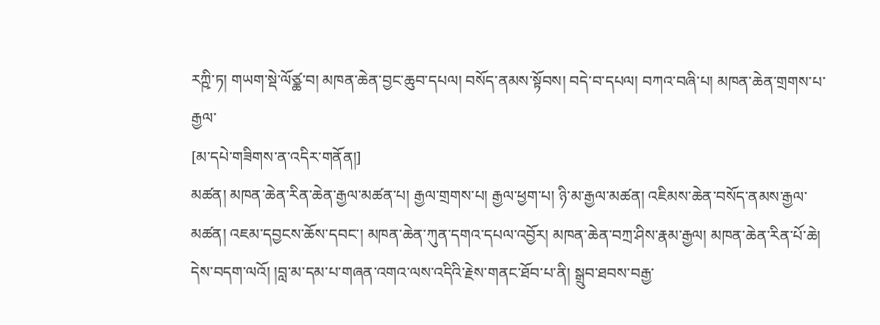རཀྵི་ཏ། གཡག་སྡེ་ལོཙྪ་བ། མཁན་ཆེན་བྱང་ཆུབ་དཔལ། བསོད་ནམས་སྟོབས། བདེ་བ་དཔལ། བཀའ་བཞི་པ། མཁན་ཆེན་གྲགས་པ་རྒྱལ་
[མ་དཔེ་གཟིགས་ན་འདིར་གནོན།]
མཚན། མཁན་ཆེན་རིན་ཆེན་རྒྱལ་མཚན་པ། རྒྱལ་གྲགས་པ། རྒྱལ་ཕྱག་པ། ཉི་མ་རྒྱལ་མཚན། འཇིམས་ཆེན་བསོད་ནམས་རྒྱལ་མཚན། འཇམ་དབྱངས་ཆོས་དབང་། མཁན་ཆེན་ཀུན་དགའ་དཔལ་འབྱོར། མཁན་ཆེན་བཀྲ་ཤིས་རྣམ་རྒྱལ། མཁན་ཆེན་རིན་པོ་ཆེ། དེས་བདག་ལའོ། །བླ་མ་དམ་པ་གཞན་འགའ་ལས་འདིའི་རྗེས་གནང་ཐོབ་པ་ནི། སྒྲུབ་ཐབས་བརྒྱ་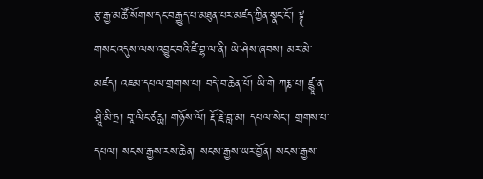རྩ་རྒྱ་མཚོ་སོགས་དང་བརྒྱུད་པ་མཐུན་པར་མཛད་ཀྱིན་སྣང་ངོ་། ༈ གསང་འདུས་ལས་འབྱུང་བའི་ཛཾ་བྷ་ལ་ནི། ཡེ་ཤེས་ཞབས། མར་མེ་མཛད། འཇམ་དཔལ་གྲགས་པ། བདེ་བ་ཆེན་པོ། ཡི་གེ ཀརྞ་པ། ཛྙཱ་ན་ཤྲཱི་མི་ཏྲ། བཱ་ལིང་ཙརྻ། གཉོས་ལོ། རྡོ་རྗེ་བླ་མ། དཔལ་སེང་། གྲགས་པ་དཔལ། སངས་རྒྱས་རས་ཆེན། སངས་རྒྱས་ཡར་བྱོན། སངས་རྒྱས་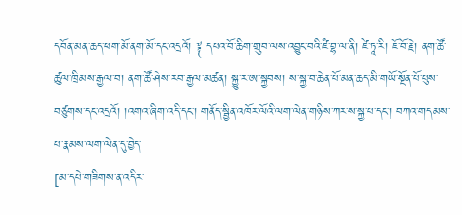དབོན་མན་ཆད་ཕག་མོ་ནག་མོ་དང་འདྲའོ། ༈ དཔའ་བོ་ཆིག་གྲུབ་ལས་འབྱུང་བའི་ཛཾ་བྷ་ལ་ནི། ཛེ་ཏཱ་རི། ཇོ་བོ་རྗེ། ནག་ཚོ་ཚུལ་ཁྲིམས་རྒྱལ་བ། ནག་ཚོ་ཤེས་རབ་རྒྱལ་མཚན། སྐྱུ་ར་ཨ་སྐྱབས། ས་སྐྱ་བ་ཆེན་པོ་མན་ཆད་མི་གཡོ་སྔོན་པོ་པུས་བཙུགས་དང་འདྲའོ། །འགའ་ཞིག་འདི་དང་། གནོད་སྦྱིན་འཁོར་ལོའི་ལག་ལེན་གཉིས་ཀར་ས་སྐྱ་པ་དང་། བཀའ་གདམས་པ་རྣམས་ལག་ལེན་དུ་བྱེད་
[མ་དཔེ་གཟིགས་ན་འདིར་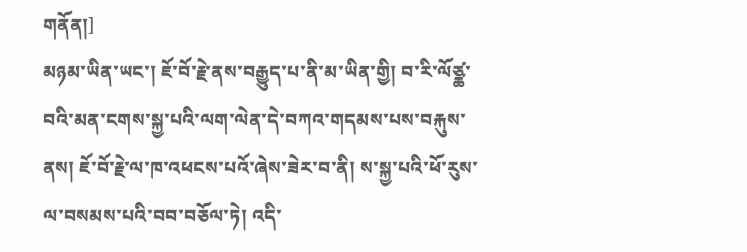གནོན།]
མཉམ་ཡིན་ཡང་། ཇོ་བོ་རྗེ་ནས་བརྒྱུད་པ་ནི་མ་ཡིན་གྱི། བ་རི་ལོཙྪ་བའི་མན་ངགས་སྐྱ་པའི་ལག་ལེན་དེ་བཀའ་གདམས་པས་བརྐུས་ནས། ཇོ་བོ་རྗེ་ལ་ཁ་འཕངས་པའོ་ཞེས་ཟེར་བ་ནི། ས་སྐྱ་པའི་ཕོ་རུས་ལ་བསམས་པའི་བབ་བཅོལ་ཏེ། འདི་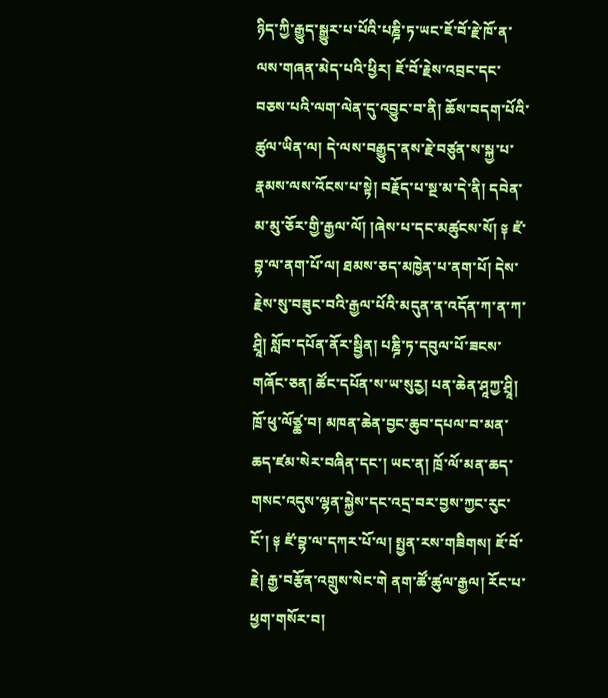ཉིད་ཀྱི་རྒྱུད་སྒྱུར་པ་པོའི་པཎྜི་ཏ་ཡང་ཇོ་བོ་རྗེ་ཁོ་ན་ལས་གཞན་མེད་པའི་ཕྱིར། ཇོ་བོ་རྗེས་འབྲང་དང་བཅས་པའི་ལག་ལེན་དུ་འབྱུང་བ་ནི། ཆོས་བདག་པོའི་ཚུལ་ཡིན་ལ། དེ་ལས་བརྒྱུད་ནས་རྗེ་བཙུན་ས་སྐྱ་པ་རྣམས་ལས་འོངས་པ་སྟེ། བརྗོད་པ་སྔ་མ་དེ་ནི། དབེན་མ་མུ་ཅོར་གྱི་རྒྱལ་ལོ། །ཞེས་པ་དང་མཚུངས་སོ། ༈ ཛཾ་བྷ་ལ་ནག་པོ་ལ། ཐམས་ཅད་མཁྱེན་པ་ནག་པོ། དེས་རྗེས་སུ་བཟུང་བའི་རྒྱལ་པོའི་མདུན་ན་འདོན་ཀ་ན་ཀ་ཤྲཱི། སློབ་དཔོན་ནོར་སྦྱིན། པཎྜི་ཏ་དབུལ་པོ་ཟངས་གཞོང་ཅན། ཚོང་དཔོན་ས་ཡ་སུརྱ། པན་ཆེན་ཤཱཀྱ་ཤྲཱི། ཁྲོ་ཕུ་ལོཙྪ་བ། མཁན་ཆེན་བྱང་ཆུབ་དཔལ་བ་མན་ཆད་ཛམ་སེར་བཞིན་དང་། ཡང་ན། ཁྲོ་ལོ་མན་ཆད་གསང་འདུས་ལྷན་སྐྱེས་དང་འདྲ་བར་བྱས་ཀྱང་རུང་ངོ་། ༈ ཛཾ་བྷ་ལ་དཀར་པོ་ལ། སྤྱན་རས་གཟིགས། ཇོ་བོ་རྗེ། རྒྱ་བརྩོན་འགྲུས་སེང་གེ ནག་ཚོ་ཚུལ་རྒྱལ། རོང་པ་ཕྱག་གསོར་བ།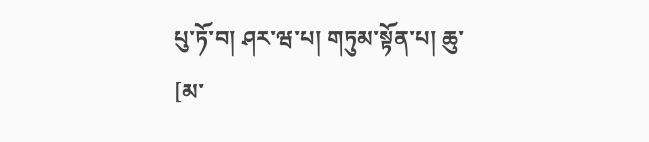པུ་ཏོ་བ། ཤར་ཝ་པ། གཏུམ་སྟོན་པ། ཆུ་
[མ་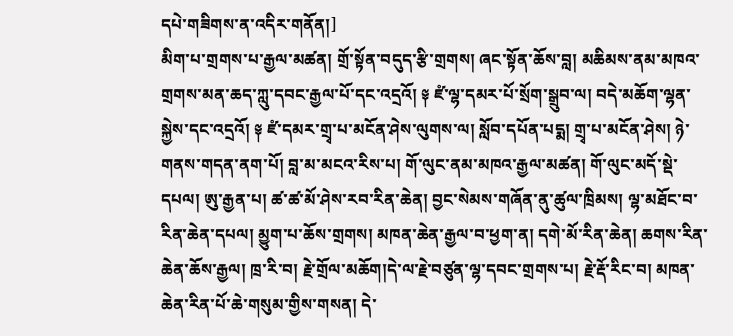དཔེ་གཟིགས་ན་འདིར་གནོན།]
མིག་པ་གྲགས་པ་རྒྱལ་མཚན། གྲོ་སྟོན་བདུད་རྩི་གྲགས། ཞང་སྟོན་ཆོས་བླ། མཆིམས་ནམ་མཁའ་གྲགས་མན་ཆད་ཀླུ་དབང་རྒྱལ་པོ་དང་འདྲའོ། ༈ ཛཾ་ལྷ་དམར་པོ་སྲོག་སྒྲུབ་ལ། བདེ་མཆོག་ལྷན་སྐྱེས་དང་འདྲའོ། ༈ ཛཾ་དམར་གྲྭ་པ་མངོན་ཤེས་ལུགས་ལ། སློབ་དཔོན་པདྨ། གྲྭ་པ་མངོན་ཤེས། ཉེ་གནས་གདན་ནག་པོ། བླ་མ་མངའ་རིས་པ། གོ་ལུང་ནམ་མཁའ་རྒྱལ་མཚན། གོ་ལུང་མདོ་སྡེ་དཔལ། ཨུ་རྒྱན་པ། ཚ་ཚ་མོ་ཤེས་རབ་རིན་ཆེན། བྱང་སེམས་གཞོན་ནུ་ཚུལ་ཁྲིམས། ལྷ་མཐོང་བ་རིན་ཆེན་དཔལ། མྱུག་པ་ཆོས་གྲགས། མཁན་ཆེན་རྒྱལ་བ་ཕྱག་ན། དགེ་མོ་རིན་ཆེན། ཆགས་རིན་ཆེན་ཆོས་རྒྱལ། ཁྲ་རི་བ། རྗེ་གྲོལ་མཆོག།དེ་ལ་རྗེ་བཙུན་ལྷ་དབང་གྲགས་པ། རྗེ་རྡོ་རིང་བ། མཁན་ཆེན་རིན་པོ་ཆེ་གསུམ་གྱིས་གསན། དེ་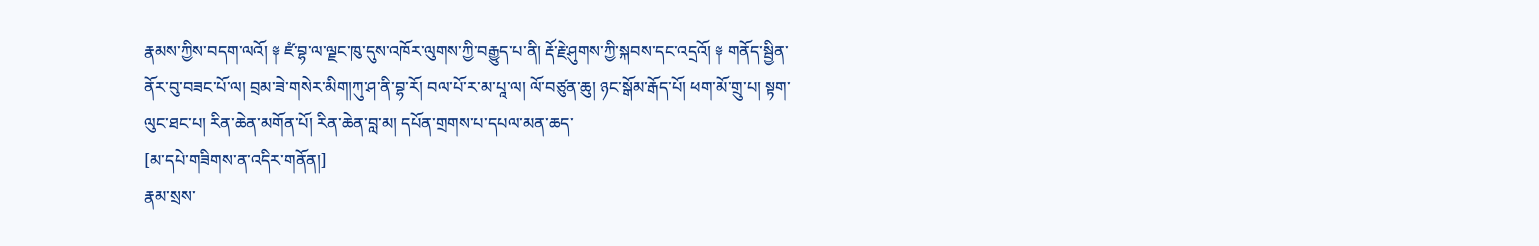རྣམས་ཀྱིས་བདག་ལའོ། ༈ ཛཾ་བྷ་ལ་ལྗང་ཁུ་དུས་འཁོར་ལུགས་ཀྱི་བརྒྱུད་པ་ནི། རྡོ་རྗེ་ཤུགས་ཀྱི་སྐབས་དང་འདྲའོ། ༈ གནོད་སྦྱིན་ནོར་བུ་བཟང་པོ་ལ། བྲམ་ཟེ་གསེར་མིག།ཀུ་ཤ་ནི་བྷ་རོ། བལ་པོ་ར་མ་པཱ་ལ། ལོ་བཙུན་ཆུ། ཉང་སྒོམ་རྒོད་པོ། ཕག་མོ་གྲུ་པ། སྟག་ལུང་ཐང་པ། རིན་ཆེན་མགོན་པོ། རིན་ཆེན་བླ་མ། དཔོན་གྲགས་པ་དཔལ་མན་ཆད་
[མ་དཔེ་གཟིགས་ན་འདིར་གནོན།]
རྣམ་སྲས་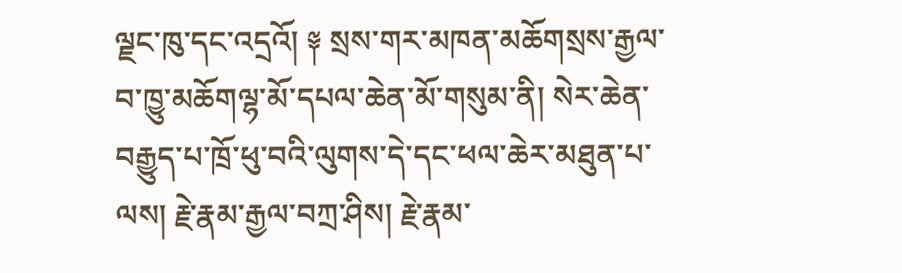ལྗང་ཁུ་དང་འདྲའོ། ༈ སྲས་གར་མཁན་མཆོགསྲས་རྒྱལ་བ་ཁྱུ་མཆོགལྷ་མོ་དཔལ་ཆེན་མོ་གསུམ་ནི། སེར་ཆེན་བརྒྱུད་པ་ཁྲོ་ཕུ་བའི་ལུགས་དེ་དང་ཕལ་ཆེར་མཐུན་པ་ལས། རྗེ་རྣམ་རྒྱལ་བཀྲ་ཤིས། རྗེ་རྣམ་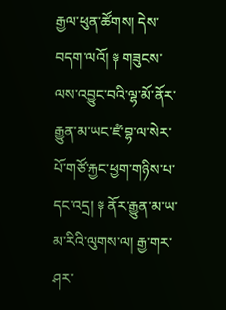རྒྱལ་ཕུན་ཚོགས། དེས་བདག་ལའོ། ༈ གཟུངས་ལས་འབྱུང་བའི་ལྷ་མོ་ནོར་རྒྱུན་མ་ཡང་ཛཾ་བྷ་ལ་སེར་པོ་གཙོ་རྐྱང་ཕྱག་གཉིས་པ་དང་འདྲ། ༈ ནོར་རྒྱུན་མ་ཡ་མ་རིའི་ལུགས་ལ། རྒྱ་གར་ཤར་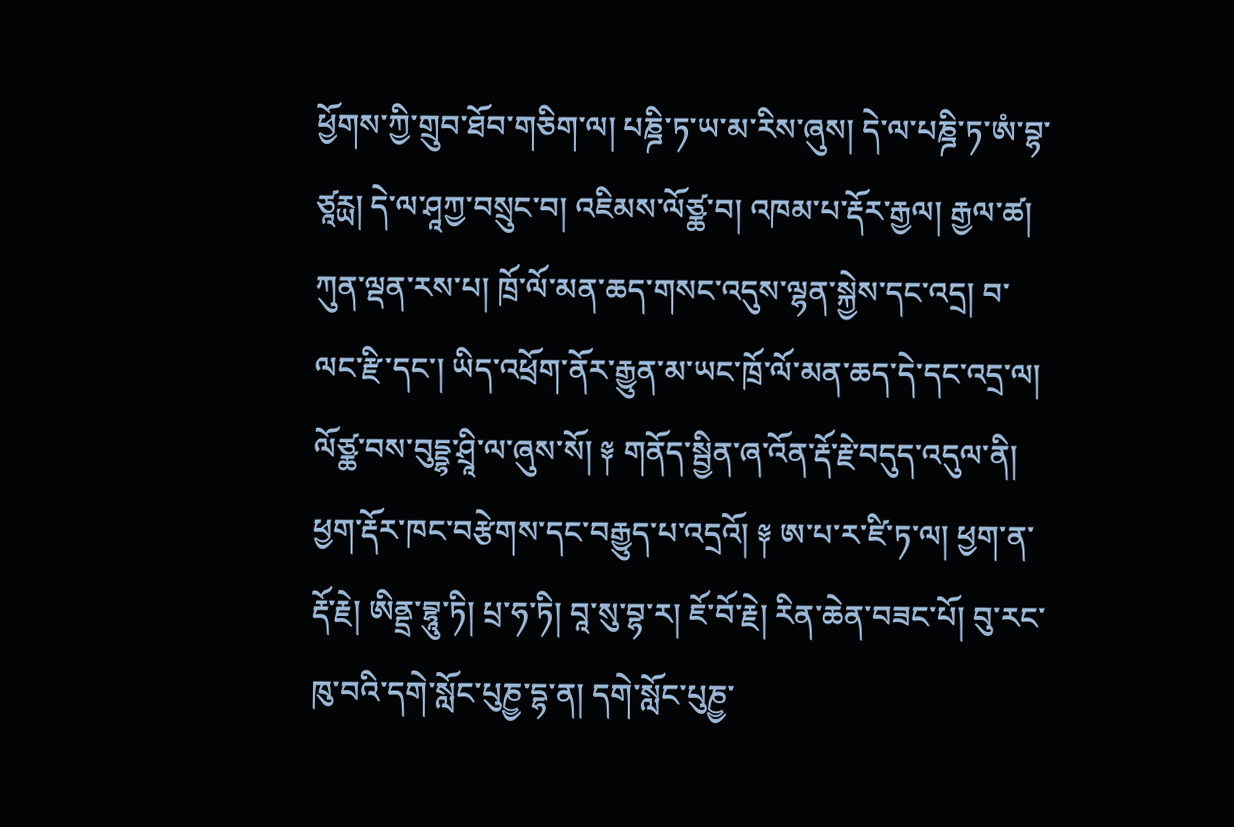ཕྱོགས་ཀྱི་གྲུབ་ཐོབ་གཅིག་ལ། པཎྜི་ཏ་ཡ་མ་རིས་ཞུས། དེ་ལ་པཎྜི་ཏ་ཨཾ་བྷ་ཙཱརྻ། དེ་ལ་ཤཱཀྱ་བསྲུང་བ། འཇིམས་ལོཙྪ་བ། འཁམ་པ་རྡོར་རྒྱལ། རྒྱལ་ཚ། ཀུན་ལྡན་རས་པ། ཁྲོ་ལོ་མན་ཆད་གསང་འདུས་ལྷན་སྐྱེས་དང་འདྲ། བ་ལང་རྫི་དང་། ཡིད་འཕྲོག་ནོར་རྒྱུན་མ་ཡང་ཁྲོ་ལོ་མན་ཆད་དེ་དང་འདྲ་ལ། ལོཙྪ་བས་བུདྡྷ་ཤྲཱི་ལ་ཞུས་སོ། ༈ གནོད་སྦྱིན་ཞ་འོན་རྡོ་རྗེ་བདུད་འདུལ་ནི། ཕྱག་རྡོར་ཁང་བརྩེགས་དང་བརྒྱུད་པ་འདྲའོ། ༈ ཨ་པ་ར་ཛི་ཏ་ལ། ཕྱག་ན་རྡོ་རྗེ། ཨིནྡྲ་བྷཱུ་ཏི། པྲ་ཧ་ཏི། བཱ་སུ་བྷ་ར། ཇོ་བོ་རྗེ། རིན་ཆེན་བཟང་པོ། བུ་རང་ཁུ་བའི་དགེ་སློང་པུཎྱ་དྷ་ན། དགེ་སློང་པུཎྱ་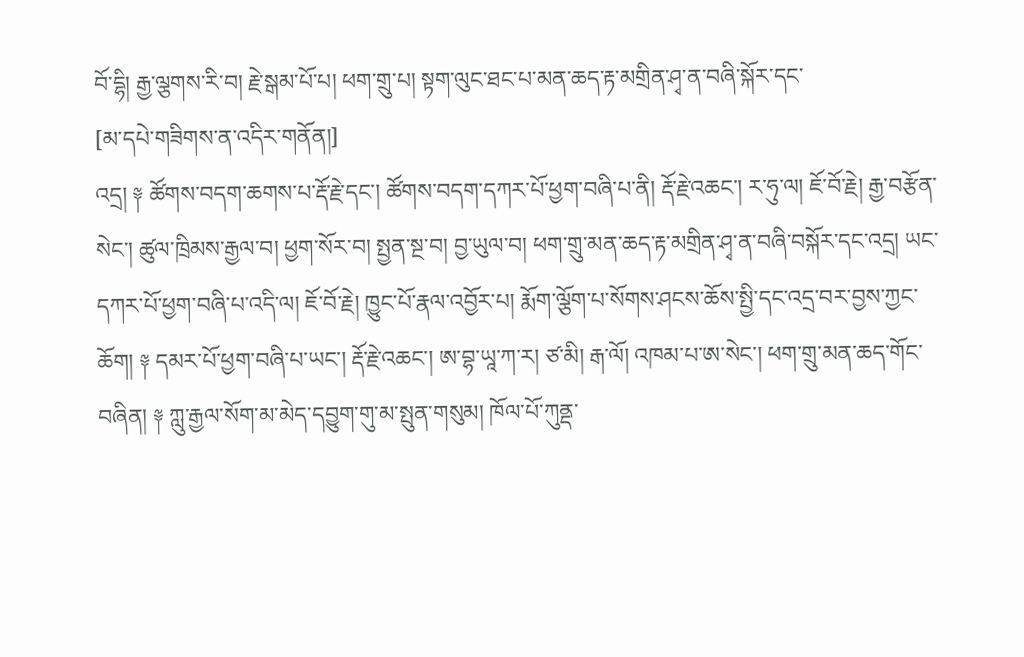བོ་དྷི། རྒྱ་ལྕགས་རི་བ། རྗེ་སྒམ་པོ་པ། ཕག་གྲུ་པ། སྟག་ལུང་ཐང་པ་མན་ཆད་རྟ་མགྲིན་ཤྭ་ན་བཞི་སྐོར་དང་
[མ་དཔེ་གཟིགས་ན་འདིར་གནོན།]
འདྲ། ༈ ཚོགས་བདག་ཆགས་པ་རྡོ་རྗེ་དང་། ཚོགས་བདག་དཀར་པོ་ཕྱག་བཞི་པ་ནི། རྡོ་རྗེ་འཆང་། ར་ཧུ་ལ། ཇོ་བོ་རྗེ། རྒྱ་བརྩོན་སེང་། ཚུལ་ཁྲིམས་རྒྱལ་བ། ཕྱག་སོར་བ། སྤྱན་སྔ་བ། བྱ་ཡུལ་བ། ཕག་གྲུ་མན་ཆད་རྟ་མགྲིན་ཤྭ་ན་བཞི་བསྐོར་དང་འདྲ། ཡང་དཀར་པོ་ཕྱག་བཞི་པ་འདི་ལ། ཇོ་བོ་རྗེ། ཁྱུང་པོ་རྣལ་འབྱོར་པ། རྨོག་ལྕོག་པ་སོགས་ཤངས་ཆོས་སྤྱི་དང་འདྲ་བར་བྱས་ཀྱང་ཆོག། ༈ དམར་པོ་ཕྱག་བཞི་པ་ཡང་། རྡོ་རྗེ་འཆང་། ཨ་བྷ་ཡཱ་ཀ་ར། ཙ་མི། རྒ་ལོ། འཁམ་པ་ཨ་སེང་། ཕག་གྲུ་མན་ཆད་གོང་བཞིན། ༈ ཀླུ་རྒྱལ་སོག་མ་མེད་དབྱུག་གུ་མ་སྤུན་གསུམ། ཁོལ་པོ་ཀུནྡ་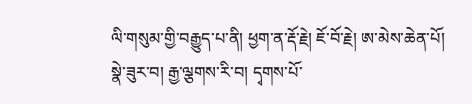ལི་གསུམ་གྱི་བརྒྱུད་པ་ནི། ཕྱག་ན་རྡོ་རྗེ། ཇོ་བོ་རྗེ། ཨ་མེས་ཆེན་པོ། སྣེ་ཟུར་བ། རྒྱ་ལྕགས་རི་བ། དྭགས་པོ་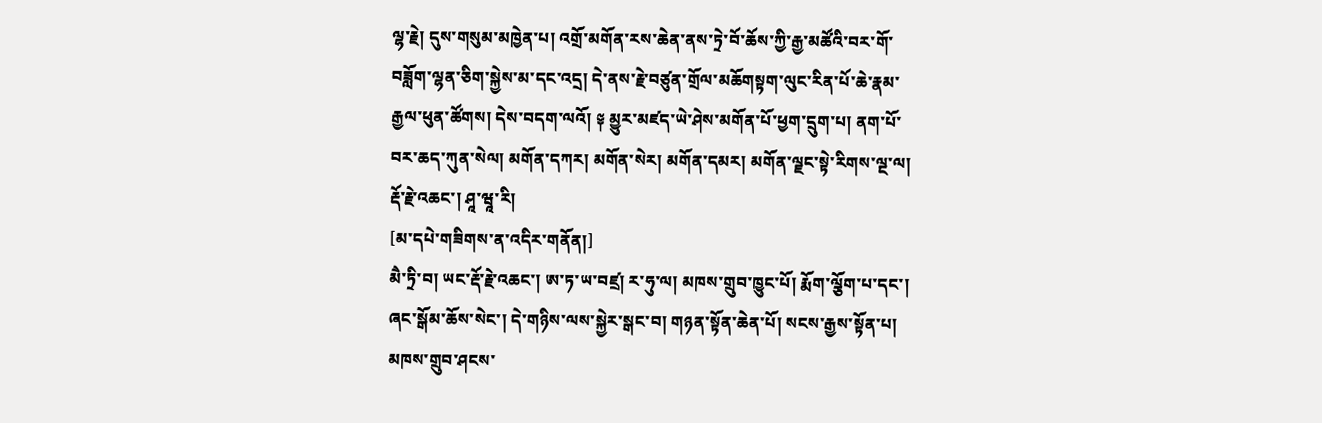ལྷ་རྗེ། དུས་གསུམ་མཁྱེན་པ། འགྲོ་མགོན་རས་ཆེན་ནས་ཏྲེ་བོ་ཆོས་ཀྱི་རྒྱ་མཚོའི་བར་གོ་བཟློག་ལྷན་ཅིག་སྐྱེས་མ་དང་འདྲ། དེ་ནས་རྗེ་བཙུན་གྲོལ་མཆོགསྟག་ལུང་རིན་པོ་ཆེ་རྣམ་རྒྱལ་ཕུན་ཚོགས། དེས་བདག་ལའོ། ༈ མྱུར་མཛད་ཡེ་ཤེས་མགོན་པོ་ཕྱག་དྲུག་པ། ནག་པོ་བར་ཆད་ཀུན་སེལ། མགོན་དཀར། མགོན་སེར། མགོན་དམར། མགོན་ལྗང་སྟེ་རིགས་ལྔ་ལ། རྡོ་རྗེ་འཆང་། ཤཱ་ཝཱ་རི།
[མ་དཔེ་གཟིགས་ན་འདིར་གནོན།]
མཻ་ཏྲི་བ། ཡང་རྡོ་རྗེ་འཆང་། ཨ་ཏ་ཡ་བཛྲ། ར་ཧུ་ལ། མཁས་གྲུབ་ཁྱུང་པོ། རྨོག་ལྕོག་པ་དང་། ཞང་སྒོམ་ཆོས་སེང་། དེ་གཉིས་ལས་སྐྱེར་སྒང་བ། གཉན་སྟོན་ཆེན་པོ། སངས་རྒྱས་སྟོན་པ། མཁས་གྲུབ་ཤངས་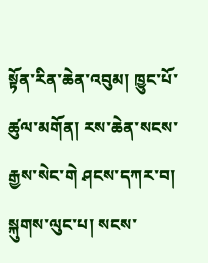སྟོན་རིན་ཆེན་འབུམ། ཁྱུང་པོ་ཚུལ་མགོན། རས་ཆེན་སངས་རྒྱས་སེང་གེ ཤངས་དཀར་བ། སྐུགས་ལུང་པ། སངས་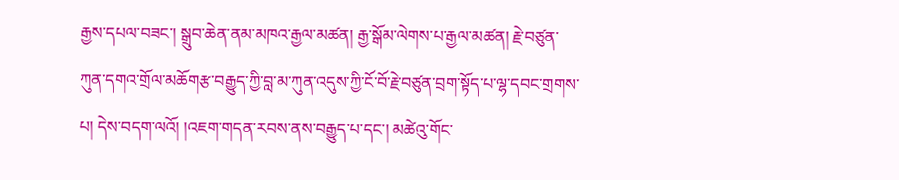རྒྱས་དཔལ་བཟང་། སྒྲུབ་ཆེན་ནམ་མཁའ་རྒྱལ་མཚན། རྒྱ་སྒོམ་ལེགས་པ་རྒྱལ་མཚན། རྗེ་བཙུན་ཀུན་དགའ་གྲོལ་མཆོགརྩ་བརྒྱུད་ཀྱི་བླ་མ་ཀུན་འདུས་ཀྱི་ངོ་བོ་རྗེ་བཙུན་བྲག་སྟོད་པ་ལྷ་དབང་གྲགས་པ། དེས་བདག་ལའོ། །འཇག་གདན་རབས་ནས་བརྒྱུད་པ་དང་། མཚེའུ་གོང་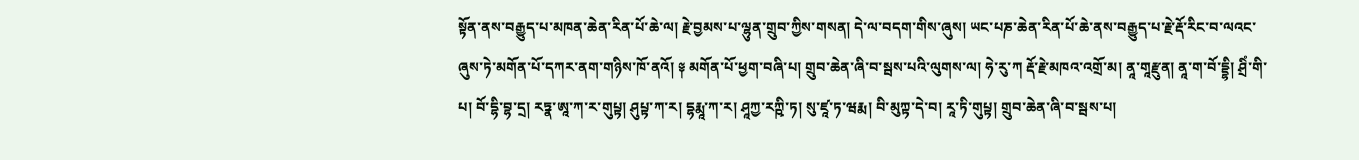སྟོན་ནས་བརྒྱུད་པ་མཁན་ཆེན་རིན་པོ་ཆེ་ལ། རྗེ་བྱམས་པ་ལྷུན་གྲུབ་ཀྱིས་གསན། དེ་ལ་བདག་གིས་ཞུས། ཡང་པཎ་ཆེན་རིན་པོ་ཆེ་ནས་བརྒྱུད་པ་རྗེ་རྡོ་རིང་བ་ལའང་ཞུས་ཏེ་མགོན་པོ་དཀར་ནག་གཉིས་ཁོ་ནའོ། ༈ མགོན་པོ་ཕྱག་བཞི་པ། གྲུབ་ཆེན་ཞི་བ་སྦས་པའི་ལུགས་ལ། ཧེ་རུ་ཀ རྡོ་རྗེ་མཁའ་འགྲོ་མ། ནཱ་གཱརྫུན། ནཱ་ག་བོ་དྡྷི། ཤྲིཾ་གི་པ། བོ་དྷི་བྷ་དྲ། རཏྣ་ཨཱ་ཀ་ར་གུཔྟ། ཤུཔྟ་ཀ་ར། དྷརྨཱ་ཀ་ར། ཤཱཀྱ་རཀྵི་ཏ། སུ་ཛཱ་ཏ་ཝརྨ། བི་མུཀྟ་དེ་བ། རཱ་ཏི་གུཔྟ། གྲུབ་ཆེན་ཞི་བ་སྦས་པ།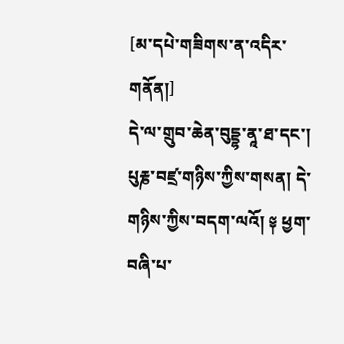[མ་དཔེ་གཟིགས་ན་འདིར་གནོན།]
དེ་ལ་གྲུབ་ཆེན་བུདྡྷ་ནཱ་ཐ་དང་། པུརྞ་བཛྲ་གཉིས་ཀྱིས་གསན། དེ་གཉིས་ཀྱིས་བདག་ལའོ། ༈ ཕྱག་བཞི་པ་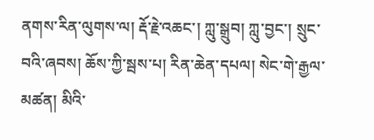ནགས་རིན་ལུགས་ལ། རྡོ་རྗེ་འཆང་། ཀླུ་སྒྲུབ། ཀླུ་བྱང་། སྲུང་བའི་ཞབས། ཆོས་ཀྱི་སྦས་པ། རིན་ཆེན་དཔལ། སེང་གེ་རྒྱལ་མཚན། མིའི་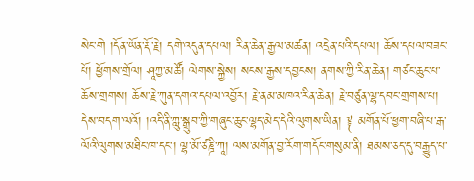སེང་གེ །དོན་ཡོན་རྡོ་རྗེ། དགེ་འདུན་དཔལ། རིན་ཆེན་རྒྱལ་མཚན། འདྲེན་པའི་དཔལ། ཆོས་དཔལ་བཟང་པོ། ཕྱོགས་གྲོལ། ཤཱཀྱ་མཚོ། ལེགས་སྐྱེས། སངས་རྒྱས་དབྱངས། ནགས་ཀྱི་རིན་ཆེན། གཙང་ཆུང་པ་ཆོས་གྲགས། ཆོས་རྗེ་ཀུན་དགའ་དཔལ་འབྱོར། རྗེ་ནམ་མཁའ་རིན་ཆེན། རྗེ་བཙུན་ལྷ་དབང་གྲགས་པ། དེས་བདག་ལའོ། །འདི་ནི་ཀླུ་སྒྲུབ་ཀྱི་གཞུང་ཆུང་ལྷད་མེད་དེའི་ལུགས་ཡིན། ༈ མགོན་པོ་ཕྱག་བཞི་པ་རྒ་ལོའི་ལུགས་མཐིང་ཁ་དང་། ལྷ་མོ་ཙཎྜི་ཀཱ། ལས་མགོན་བྱ་རོག་གདོང་གསུམ་ནི། ཐམས་ཅད་དུ་བརྒྱུད་པ་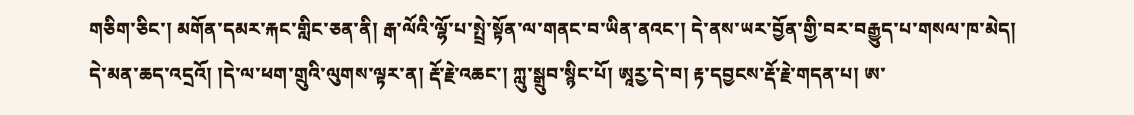གཅིག་ཅིང་། མགོན་དམར་རྐང་གླིང་ཅན་ནི། རྒ་ལོའི་ལྷོ་པ་སྤྲེ་སྟོན་ལ་གནང་བ་ཡིན་ནའང་། དེ་ནས་ཡར་བྱོན་གྱི་བར་བརྒྱུད་པ་གསལ་ཁ་མེད། དེ་མན་ཆད་འདྲའོ། །དེ་ལ་ཕག་གྲུའི་ལུགས་ལྟར་ན། རྡོ་རྗེ་འཆང་། ཀླུ་སྒྲུབ་སྙིང་པོ། ཨཱརྱ་དེ་བ། རྟ་དབྱངས་རྡོ་རྗེ་གདན་པ། ཨ་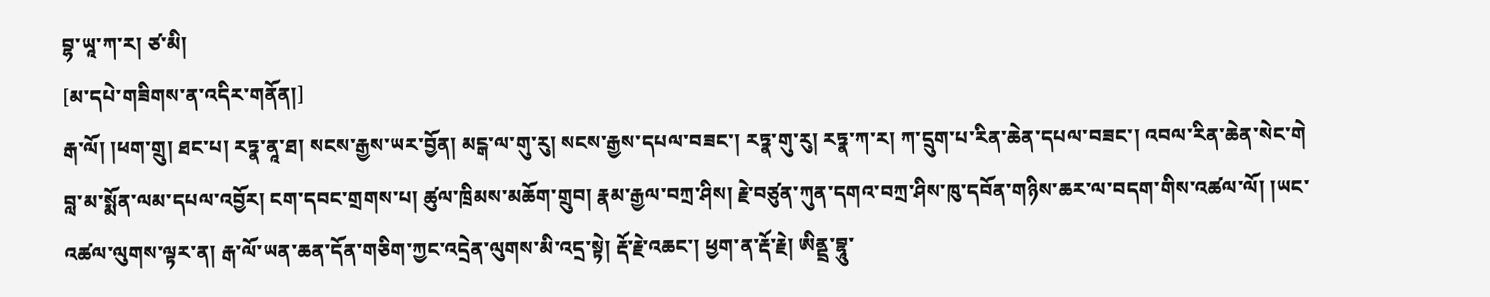བྷ་ཡཱ་ཀ་ར། ཙ་མི།
[མ་དཔེ་གཟིགས་ན་འདིར་གནོན།]
རྒ་ལོ། །ཕག་གྲུ། ཐང་པ། རཏྣ་ནཱ་ཐ། སངས་རྒྱས་ཡར་བྱོན། མངྒ་ལ་གུ་རུ། སངས་རྒྱས་དཔལ་བཟང་། རཏྣ་གུ་རུ། རཏྣ་ཀ་ར། ཀ་དྲུག་པ་རིན་ཆེན་དཔལ་བཟང་། འབལ་རིན་ཆེན་སེང་གེ བླ་མ་སྨོན་ལམ་དཔལ་འབྱོར། ངག་དབང་གྲགས་པ། ཚུལ་ཁྲིམས་མཆོག་གྲུབ། རྣམ་རྒྱལ་བཀྲ་ཤིས། རྗེ་བཙུན་ཀུན་དགའ་བཀྲ་ཤིས་ཁུ་དབོན་གཉིས་ཆར་ལ་བདག་གིས་འཚལ་ལོ། །ཡང་འཚལ་ལུགས་ལྟར་ན། རྒ་ལོ་ཡན་ཆན་དོན་གཅིག་ཀྱང་འདྲེན་ལུགས་མི་འདྲ་སྟེ། རྡོ་རྗེ་འཆང་། ཕྱག་ན་རྡོ་རྗེ། ཨིནྡྲ་བྷཱུ་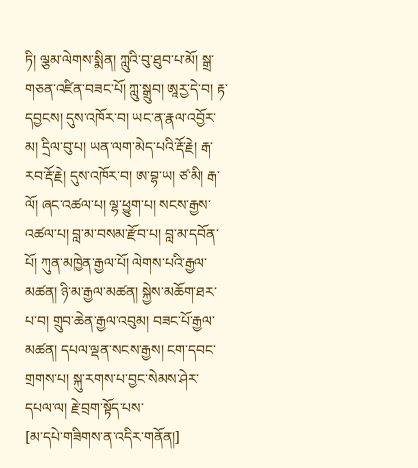ཏི། ལྕམ་ལེགས་སྨིན། ཀླུའི་བུ་ཐུབ་པ་མོ། སྒྲ་གཅན་འཛིན་བཟང་པོ། ཀླུ་སྒྲུབ། ཨཱརྱ་དེ་བ། རྟ་དབྱངས། དུས་འཁོར་བ། ཡང་ན་རྣལ་འབྱོར་མ། དྲིལ་བུ་པ། ཡན་ལག་མེད་པའི་རྡོ་རྗེ། རྒ་རབ་རྡོ་རྗེ། དུས་འཁོར་བ། ཨ་བྷ་ཡ། ཙ་མི། རྒ་ལོ། ཞང་འཚལ་པ། ལྷ་ཕྱུག་པ། སངས་རྒྱས་འཚལ་པ། བླ་མ་བསམ་རྫོབ་པ། བླ་མ་དབོན་པོ། ཀུན་མཁྱེན་རྒྱལ་པོ། ལེགས་པའི་རྒྱལ་མཚན། ཉི་མ་རྒྱལ་མཚན། སྐྱེས་མཆོག་ཐར་པ་བ། གྲུབ་ཆེན་རྒྱལ་འབུམ། བཟང་པོ་རྒྱལ་མཚན། དཔལ་ལྡན་སངས་རྒྱས། ངག་དབང་གྲགས་པ། སྐུ་རགས་པ་བྱང་སེམས་ཤེར་དཔལ་ལ། རྗེ་བྲག་སྟོད་པས་
[མ་དཔེ་གཟིགས་ན་འདིར་གནོན།]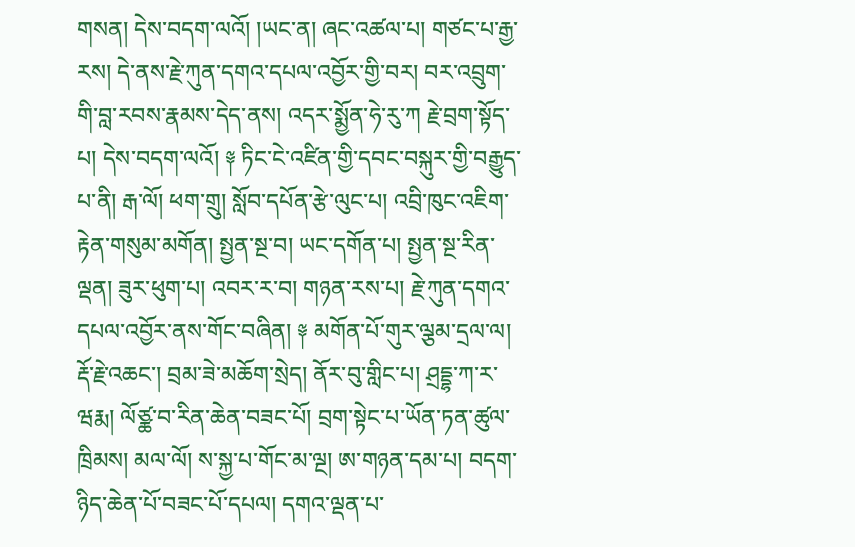གསན། དེས་བདག་ལའོ། །ཡང་ན། ཞང་འཚལ་པ། གཙང་པ་རྒྱ་རས། དེ་ནས་རྗེ་ཀུན་དགའ་དཔལ་འབྱོར་གྱི་བར། བར་འབྲུག་གི་བླ་རབས་རྣམས་དེད་ནས། འདར་སྨྱོན་ཧེ་རུ་ཀ རྗེ་བྲག་སྟོད་པ། དེས་བདག་ལའོ། ༈ ཏིང་ངེ་འཛིན་གྱི་དབང་བསྐུར་གྱི་བརྒྱུད་པ་ནི། རྒ་ལོ། ཕག་གྲུ། སློབ་དཔོན་རྩེ་ལུང་པ། འབྲི་ཁུང་འཇིག་རྟེན་གསུམ་མགོན། སྤྱན་སྔ་བ། ཡང་དགོན་པ། སྤྱན་སྔ་རིན་ལྡན། ཟུར་ཕུག་པ། འབར་ར་བ། གཉན་རས་པ། རྗེ་ཀུན་དགའ་དཔལ་འབྱོར་ནས་གོང་བཞིན། ༈ མགོན་པོ་གུར་ལྕམ་དྲལ་ལ། རྡོ་རྗེ་འཆང་། བྲམ་ཟེ་མཆོག་སྲེད། ནོར་བུ་གླིང་པ། ཤྲདྡྷ་ཀ་ར་ཝརྨ། ལོཙྪ་བ་རིན་ཆེན་བཟང་པོ། བྲག་སྟེང་པ་ཡོན་ཏན་ཚུལ་ཁྲིམས། མལ་ལོ། ས་སྐྱ་པ་གོང་མ་ལྔ། ཨ་གཉན་དམ་པ། བདག་ཉིད་ཆེན་པོ་བཟང་པོ་དཔལ། དགའ་ལྡན་པ་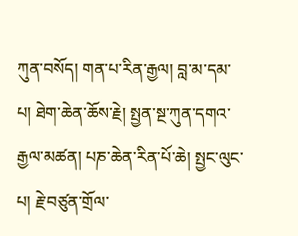ཀུན་བསོད། གན་པ་རིན་རྒྱལ། བླ་མ་དམ་པ། ཐེག་ཆེན་ཆོས་རྗེ། སྤྱན་སྔ་ཀུན་དགའ་རྒྱལ་མཚན། པཎ་ཆེན་རིན་པོ་ཆེ། སྤྱང་ལུང་པ། རྗེ་བཙུན་གྲོལ་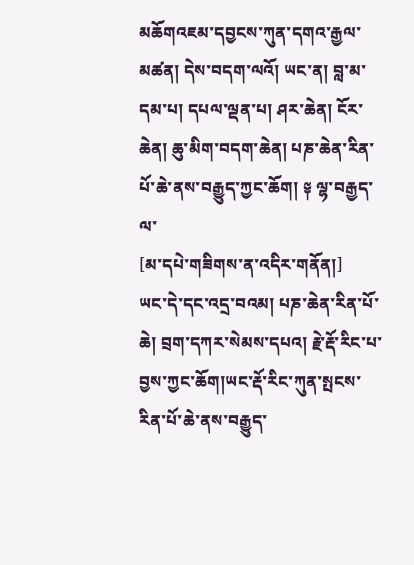མཆོགའཇམ་དབྱངས་ཀུན་དགའ་རྒྱལ་མཚན། དེས་བདག་ལའོ། ཡང་ན། བླ་མ་དམ་པ། དཔལ་ལྡན་པ། ཤར་ཆེན། ངོར་ཆེན། ཆུ་མིག་བདག་ཆེན། པཎ་ཆེན་རིན་པོ་ཆེ་ནས་བརྒྱུད་ཀྱང་ཆོག། ༈ ལྷ་བརྒྱད་ལ་
[མ་དཔེ་གཟིགས་ན་འདིར་གནོན།]
ཡང་དེ་དང་འདྲ་བའམ། པཎ་ཆེན་རིན་པོ་ཆེ། བྲག་དཀར་སེམས་དཔའ། རྗེ་རྡོ་རིང་པ་བྱས་ཀྱང་ཆོག།ཡང་རྡོ་རིང་ཀུན་སྤངས་རིན་པོ་ཆེ་ནས་བརྒྱུད་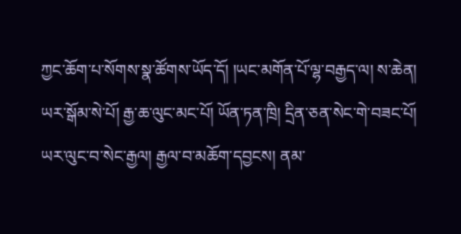ཀྱང་ཆོག་པ་སོགས་སྣ་ཚོགས་ཡོད་དོ། །ཡང་མགོན་པོ་ལྷ་བརྒྱད་ལ། ས་ཆེན། ཡར་སྒོམ་སེ་པོ། རྒྱ་ཆ་ལུང་མང་པོ། ཡོན་ཏན་ཁྲི། དྲིན་ཅན་སེང་གེ་བཟང་པོ། ཡར་ལུང་བ་སེང་རྒྱལ། རྒྱལ་བ་མཆོག་དབྱངས། ནམ་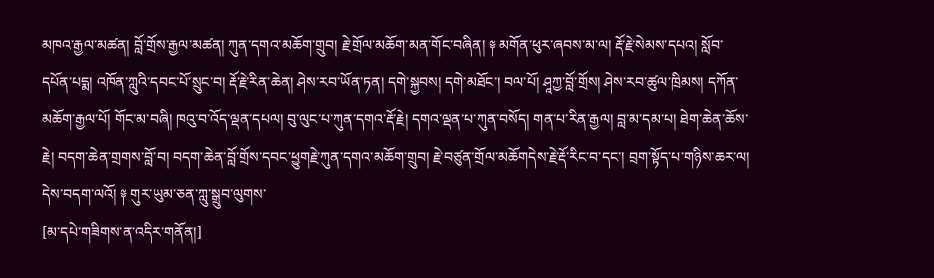མཁའ་རྒྱལ་མཚན། བློ་གྲོས་རྒྱལ་མཚན། ཀུན་དགའ་མཆོག་གྲུབ། རྗེ་གྲོལ་མཆོག་མན་གོང་བཞིན། ༈ མགོན་ཕུར་ཞབས་མ་ལ། རྡོ་རྗེ་སེམས་དཔའ། སློབ་དཔོན་པདྨ། འཁོན་ཀླུའི་དབང་པོ་སྲུང་བ། རྡོ་རྗེ་རིན་ཆེན། ཤེས་རབ་ཡོན་ཏན། དགེ་སྐྱབས། དགེ་མཐོང་། བལ་པོ། ཤཱཀྱ་བློ་གྲོས། ཤེས་རབ་ཚུལ་ཁྲིམས། དཀོན་མཆོག་རྒྱལ་པོ། གོང་མ་བཞི། ཁའུ་བ་འོད་ལྡན་དཔལ། བུ་ལུང་པ་ཀུན་དགའ་རྡོ་རྗེ། དགའ་ལྡན་པ་ཀུན་བསོད། གན་པ་རིན་རྒྱལ། བླ་མ་དམ་པ། ཐེག་ཆེན་ཆོས་རྗེ། བདག་ཆེན་གྲགས་བློ་བ། བདག་ཆེན་བློ་གྲོས་དབང་ཕྱུགརྗེ་ཀུན་དགའ་མཆོག་གྲུབ། རྗེ་བཙུན་གྲོལ་མཆོགདེས་རྗེ་རྡོ་རིང་བ་དང་། བྲག་སྟོད་པ་གཉིས་ཆར་ལ། དེས་བདག་ལའོ། ༈ གུར་ཡུམ་ཅན་ཀླུ་སྒྲུབ་ལུགས་
[མ་དཔེ་གཟིགས་ན་འདིར་གནོན།]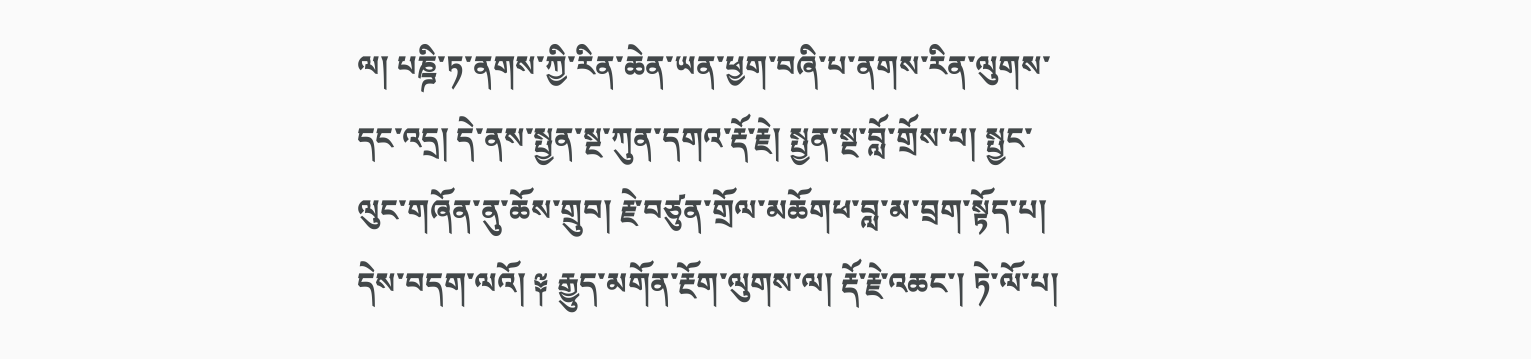ལ། པཎྜི་ཏ་ནགས་ཀྱི་རིན་ཆེན་ཡན་ཕྱག་བཞི་པ་ནགས་རིན་ལུགས་དང་འདྲ། དེ་ནས་སྤྱན་སྔ་ཀུན་དགའ་རྡོ་རྗེ། སྤྱན་སྔ་བློ་གྲོས་པ། སྤྱང་ལུང་གཞོན་ནུ་ཆོས་གྲུབ། རྗེ་བཙུན་གྲོལ་མཆོགཕ་བླ་མ་བྲག་སྟོད་པ། དེས་བདག་ལའོ། ༈ རྒྱུད་མགོན་རྔོག་ལུགས་ལ། རྡོ་རྗེ་འཆང་། ཏེ་ལོ་པ།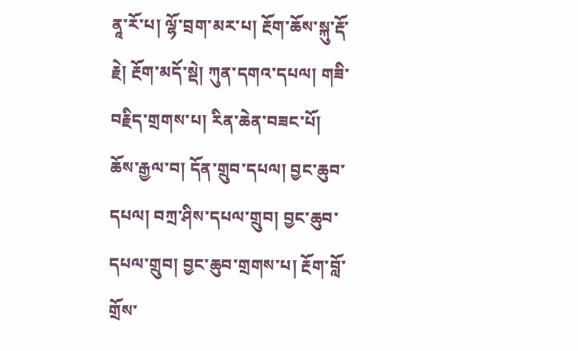ནཱ་རོ་པ། ལྷོ་བྲག་མར་པ། རྔོག་ཆོས་སྐུ་རྡོ་རྗེ། རྔོག་མདོ་སྡེ། ཀུན་དགའ་དཔལ། གཟི་བརྗིད་གྲགས་པ། རིན་ཆེན་བཟང་པོ། ཆོས་རྒྱལ་བ། དོན་གྲུབ་དཔལ། བྱང་ཆུབ་དཔལ། བཀྲ་ཤིས་དཔལ་གྲུབ། བྱང་ཆུབ་དཔལ་གྲུབ། བྱང་ཆུབ་གྲགས་པ། རྔོག་བློ་གྲོས་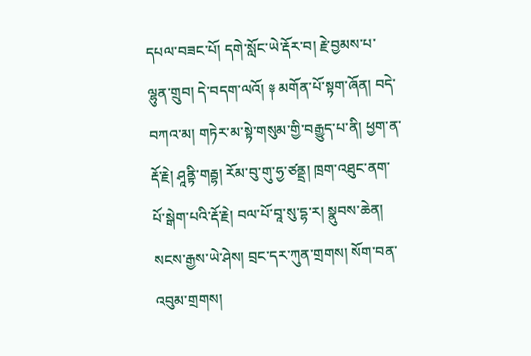དཔལ་བཟང་པོ། དགེ་སློང་ཡེ་རྡོར་བ། རྗེ་བྱམས་པ་ལྷུན་གྲུབ། དེ་བདག་ལའོ། ༈ མགོན་པོ་སྟག་ཞོན། བདེ་བཀའ་མ། གཏེར་མ་སྟེ་གསུམ་གྱི་བརྒྱུད་པ་ནི། ཕྱག་ན་རྡོ་རྗེ། ཤཱནྟི་གརྦྷ། རོམ་བུ་གུ་ཧྱ་ཙནྡྲ། ཁྲག་འཐུང་ནག་པོ་སྒེག་པའི་རྡོ་རྗེ། བལ་པོ་བཱ་སུ་དྷ་ར། སྣུབས་ཆེན། སངས་རྒྱས་ཡེ་ཤེས། བྲང་དར་ཀུན་གྲགས། སོག་བན་འབུམ་གྲགས།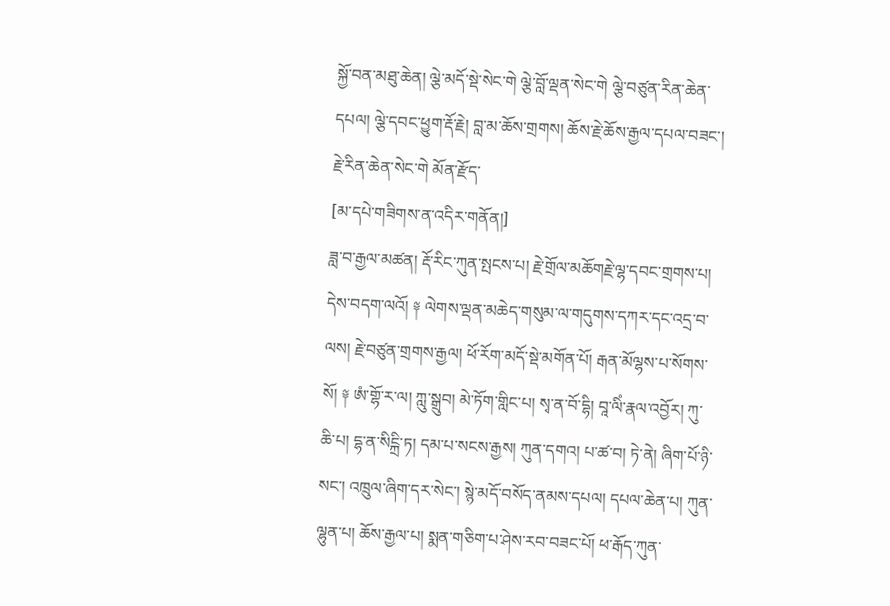སྐྱོ་བན་མཐུ་ཆེན། ལྕེ་མདོ་སྡེ་སེང་གེ ལྕེ་བློ་ལྡན་སེང་གེ ལྕེ་བཙུན་རིན་ཆེན་དཔལ། ལྕེ་དབང་ཕྱུག་རྡོ་རྗེ། བླ་མ་ཆོས་གྲགས། ཆོས་རྗེ་ཆོས་རྒྱལ་དཔལ་བཟང་། རྗེ་རིན་ཆེན་སེང་གེ མོན་རྫོད་
[མ་དཔེ་གཟིགས་ན་འདིར་གནོན།]
ཟླ་བ་རྒྱལ་མཚན། རྡོ་རིང་ཀུན་སྤངས་པ། རྗེ་གྲོལ་མཆོགརྗེ་ལྷ་དབང་གྲགས་པ། དེས་བདག་ལའོ། ༈ ལེགས་ལྡན་མཆེད་གསུམ་ལ་གདུགས་དཀར་དང་འདྲ་བ་ལས། རྗེ་བཙུན་གྲགས་རྒྱལ། ཕོ་རོག་མདོ་སྡེ་མགོན་པོ། རྒན་མོལྷས་པ་སོགས་སོ། ༈ ཨཾ་གྷོ་ར་ལ། ཀླུ་སྒྲུབ། མེ་ཏོག་གླིང་པ། སྭ་ན་བོ་དྷི། བཱ་ལིཾ་རྣལ་འབྱོར། ཀུ་ཆི་པ། དྷ་ན་སིངྐྲི་ཏ། དམ་པ་སངས་རྒྱས། ཀུན་དགའ། པ་ཚ་བ། ཏེ་ནེ། ཞིག་པོ་ཉི་སང་། འཁྲུལ་ཞིག་དར་སེང་། སྙེ་མདོ་བསོད་ནམས་དཔལ། དཔལ་ཆེན་པ། ཀུན་ལྷུན་པ། ཆོས་རྒྱལ་པ། སྨན་གཅིག་པ་ཤེས་རབ་བཟང་པོ། ཕ་རྒོད་ཀུན་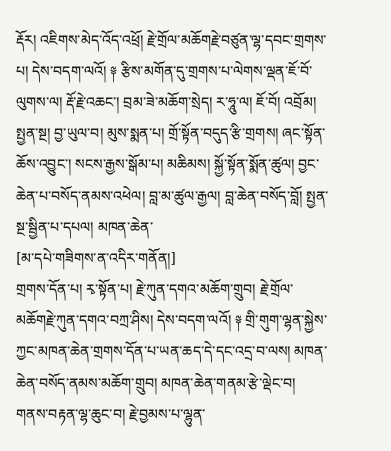རྡོར། འཇིགས་མེད་འོད་འཕྲོ། རྗེ་གྲོལ་མཆོགརྗེ་བཙུན་ལྷ་དབང་གྲགས་པ། དེས་བདག་ལའོ། ༈ རྩིས་མགོན་དུ་གྲགས་པ་ལེགས་ལྡན་ཇོ་བོ་ལུགས་ལ། རྡོ་རྗེ་འཆང་། བྲམ་ཟེ་མཆོག་སྲེད། ར་ཧཱུ་ལ། ཇོ་བོ། འབྲོམ། སྤྱན་སྔ། བྱ་ཡུལ་བ། མུས་སྨན་པ། གྲོ་སྟོན་བདུད་རྩི་གྲགས། ཞང་སྟོན་ཆོས་འབྱུང་། སངས་རྒྱས་སྒོམ་པ། མཆིམས། སྐྱོ་སྟོན་སྨོན་ཚུལ། བྱང་ཆེན་པ་བསོད་ནམས་འཕེལ། བླ་མ་ཚུལ་རྒྱལ། བླ་ཆེན་བསོད་བློ། སྤྱན་སྔ་སྦྱིན་པ་དཔལ། མཁན་ཆེན་
[མ་དཔེ་གཟིགས་ན་འདིར་གནོན།]
གྲགས་དོན་པ། རྭ་སྟོན་པ། རྗེ་ཀུན་དགའ་མཆོག་གྲུབ། རྗེ་གྲོལ་མཆོགརྗེ་ཀུན་དགའ་བཀྲ་ཤིས། དེས་བདག་ལའོ། ༈ གྲི་གུག་ལྷན་སྐྱེས་ཀྱང་མཁན་ཆེན་གྲགས་དོན་པ་ཡན་ཆད་དེ་དང་འདྲ་བ་ལས། མཁན་ཆེན་བསོད་ནམས་མཆོག་གྲུབ། མཁན་ཆེན་གནམ་རྩེ་ལྡེང་བ། གནས་བརྟན་ལྷ་ཆུང་བ། རྗེ་བྱམས་པ་ལྷུན་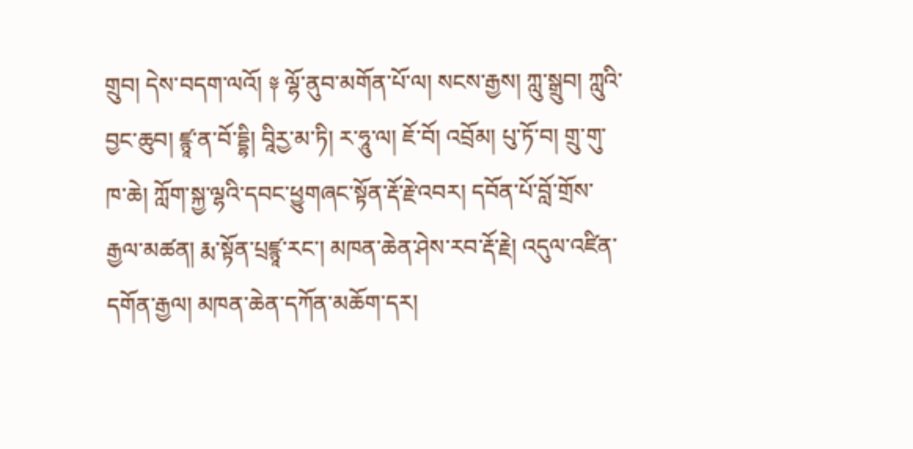གྲུབ། དེས་བདག་ལའོ། ༈ ལྷོ་ནུབ་མགོན་པོ་ལ། སངས་རྒྱས། ཀླུ་སྒྲུབ། ཀླུའི་བྱང་ཆུབ། ཛྙཱ་ན་བོ་དྡྷི། བཱིརྱ་མ་ཏི། ར་ཧཱུ་ལ། ཇོ་བོ། འབྲོམ། པུ་ཏོ་བ། གྲུ་གུ་ཁ་ཆེ། ཀློག་སྐྱ་ལྷའི་དབང་ཕྱུགཞང་སྟོན་རྡོ་རྗེ་འབར། དབོན་པོ་བློ་གྲོས་རྒྱལ་མཚན། རྨ་སྟོན་པྲཛྙཱ་རང་། མཁན་ཆེན་ཤེས་རབ་རྡོ་རྗེ། འདུལ་འཛིན་དགོན་རྒྱལ། མཁན་ཆེན་དཀོན་མཆོག་དར།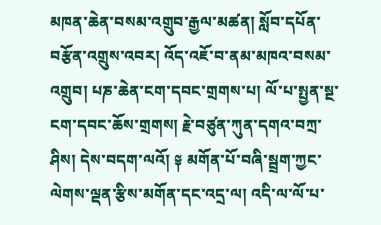མཁན་ཆེན་བསམ་འགྲུབ་རྒྱལ་མཚན། སློབ་དཔོན་བརྩོན་འགྲུས་འབར། འོད་འཇོ་བ་ནམ་མཁའ་བསམ་འགྲུབ། པཎ་ཆེན་ངག་དབང་གྲགས་པ། ལོ་པ་སྤྱན་སྔ་ངག་དབང་ཆོས་གྲགས། རྗེ་བཙུན་ཀུན་དགའ་བཀྲ་ཤིས། དེས་བདག་ལའོ། ༈ མགོན་པོ་བཞི་སྦྲག་ཀྱང་ལེགས་ལྡན་རྩིས་མགོན་དང་འདྲ་ལ། འདི་ལ་ལོ་པ་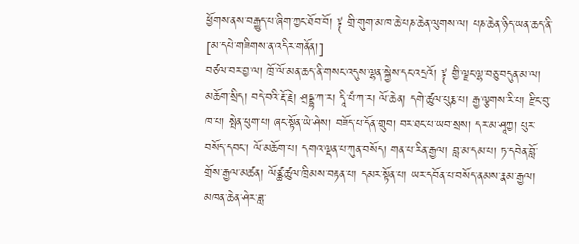ཕྱོགས་ནས་བརྒྱུད་པ་ཞིག་ཀྱང་ཐོབ་བོ། ༈ གྲི་གུག་མ་ཁ་ཆེ་པཎ་ཆེན་ལུགས་ལ། པཎ་ཆེན་ཉིད་ཡན་ཆད་ནི་
[མ་དཔེ་གཟིགས་ན་འདིར་གནོན།]
བཙལ་བར་བྱ་ལ། ཁྲོ་ལོ་མན་ཆད་ནི་གསང་འདུས་ལྷན་སྐྱེས་དང་འདྲའོ། ༈ གྱི་ལྗང་ལྷ་བཅུ་བདུན་མ་ལ། མཆོག་སྲིད། བདེ་བའི་རྡོ་རྗེ། ཤྲདྡྷ་ཀ་ར། དཱི་པཾ་ཀ་ར། ལོ་ཆེན། དགེ་ཚུལ་པུརྞ་པ། རྒྱ་ལྕགས་རི་པ། རྫིང་བུ་ཁ་པ། སྤེན་ཕུག་པ། ཞང་སྟོན་ཡེ་ཤེས། བཟོད་པ་དོན་གྲུབ། བར་ཐང་པ་ཡབ་སྲས། དར་མ་ཤཱཀྱ། པུར་བསོད་དབང་། ལོ་མཆོག་པ། དགའ་ལྡན་པ་ཀུན་བསོད། གན་པ་རིན་རྒྱལ། བླ་མ་དམ་པ། ཏ་དབེན་བློ་གྲོས་རྒྱལ་མཚན། ལོཙྪ་ཚུལ་ཁྲིམས་བརྟན་པ། དམར་སྟོན་པ། ཡར་དབོན་པ་བསོད་ནམས་རྣམ་རྒྱལ། མཁན་ཆེན་ཤེར་ཟླ་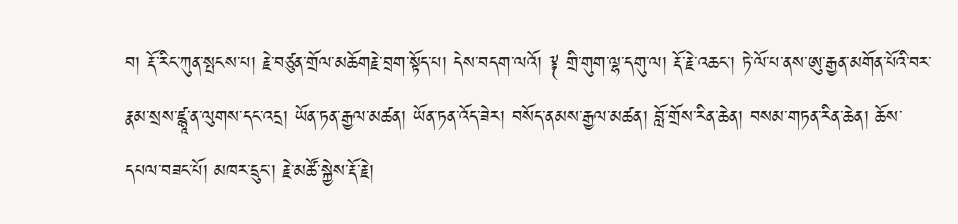བ། རྡོ་རིང་ཀུན་སྤངས་པ། རྗེ་བཙུན་གྲོལ་མཆོགརྗེ་བྲག་སྟོད་པ། དེས་བདག་ལའོ། ༈ གྲི་གུག་ལྷ་དགུ་ལ། རྡོ་རྗེ་འཆང་། ཏེ་ལོ་པ་ནས་ཨུ་རྒྱན་མགོན་པོའི་བར་རྣམ་སྲས་ཛྙཱ་ན་ལུགས་དང་འདྲ། ཡོན་ཏན་རྒྱལ་མཚན། ཡོན་ཏན་འོད་ཟེར། བསོད་ནམས་རྒྱལ་མཚན། བློ་གྲོས་རིན་ཆེན། བསམ་གཏན་རིན་ཆེན། ཆོས་དཔལ་བཟང་པོ། མཁར་དྲུང་། རྗེ་མཚོ་སྐྱེས་རྡོ་རྗེ།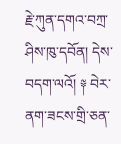རྗེ་ཀུན་དགའ་བཀྲ་ཤིས་ཁུ་དབོན། དེས་བདག་ལའོ། ༈ བེར་ནག་ཟངས་གྲི་ཅན་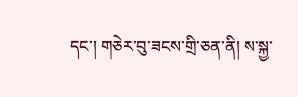དང་། གཅེར་བུ་ཟངས་གྲི་ཅན་ནི། ས་སྐྱ་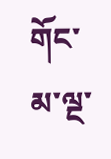གོང་མ་ལྔ་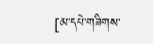[མ་དཔེ་གཟིགས་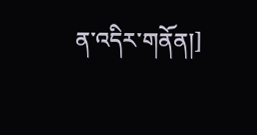ན་འདིར་གནོན།]